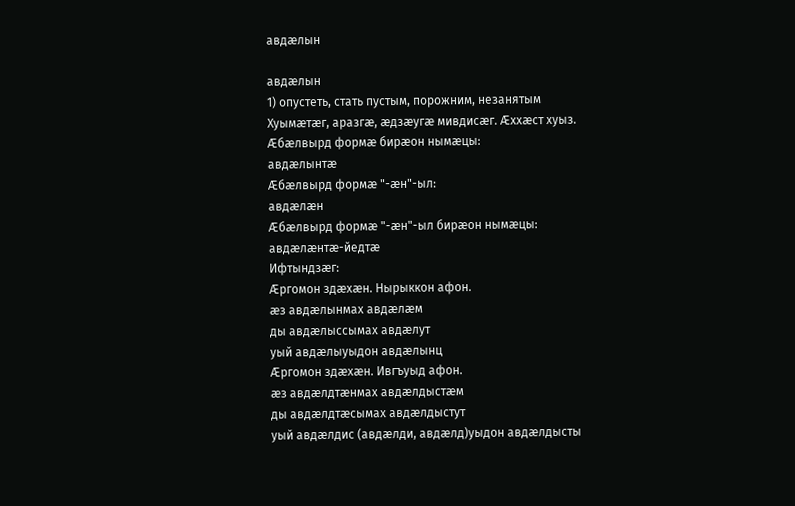авдæлын

авдæлын
1) опустеть, стать пустым, порожним, незанятым
Хуымæтæг, аразгæ, æдзæугæ мивдисæг. Æххæст хуыз.
Æбæлвырд формæ бирæон нымæцы:
авдæлынтæ
Æбæлвырд формæ "-æн"-ыл:
авдæлæн
Æбæлвырд формæ "-æн"-ыл бирæон нымæцы:
авдæлæнтæ-йедтæ
Ифтындзæг:
Æргомон здæхæн. Нырыккон афон.
æз авдæлынмах авдæлæм
ды авдæлыссымах авдæлут
уый авдæлыуыдон авдæлынц
Æргомон здæхæн. Ивгъуыд афон.
æз авдæлдтæнмах авдæлдыстæм
ды авдæлдтæсымах авдæлдыстут
уый авдæлдис (авдæлди, авдæлд)уыдон авдæлдысты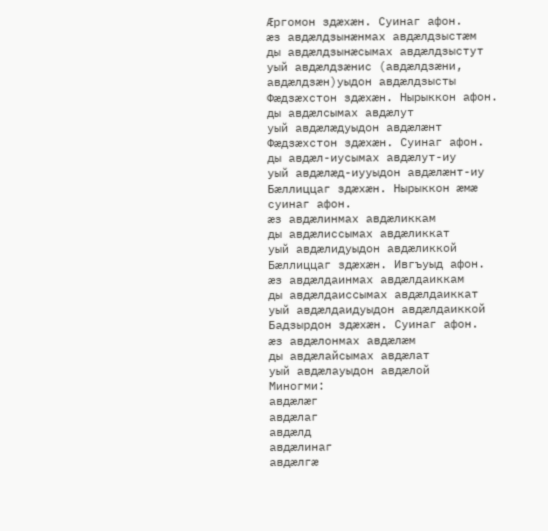Æргомон здæхæн. Суинаг афон.
æз авдæлдзынæнмах авдæлдзыстæм
ды авдæлдзынæсымах авдæлдзыстут
уый авдæлдзæнис (авдæлдзæни, авдæлдзæн)уыдон авдæлдзысты
Фæдзæхстон здæхæн. Нырыккон афон.
ды авдæлсымах авдæлут
уый авдæлæдуыдон авдæлæнт
Фæдзæхстон здæхæн. Суинаг афон.
ды авдæл-иусымах авдæлут-иу
уый авдæлæд-иууыдон авдæлæнт-иу
Бæллиццаг здæхæн. Нырыккон æмæ суинаг афон.
æз авдæлинмах авдæликкам
ды авдæлиссымах авдæликкат
уый авдæлидуыдон авдæликкой
Бæллиццаг здæхæн. Ивгъуыд афон.
æз авдæлдаинмах авдæлдаиккам
ды авдæлдаиссымах авдæлдаиккат
уый авдæлдаидуыдон авдæлдаиккой
Бадзырдон здæхæн. Суинаг афон.
æз авдæлонмах авдæлæм
ды авдæлайсымах авдæлат
уый авдæлауыдон авдæлой
Миногми:
авдæлæг
авдæлаг
авдæлд
авдæлинаг
авдæлгæ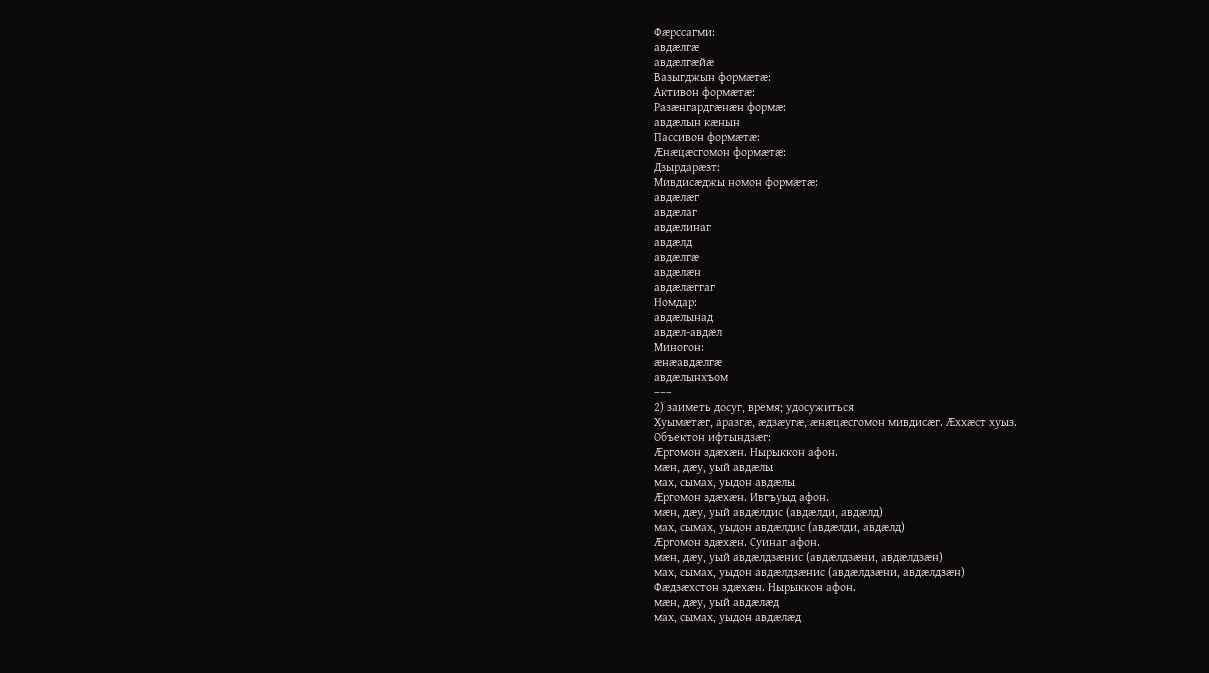Фæрссагми:
авдæлгæ
авдæлгæйæ
Вазыгджын формæтæ:
Активон формæтæ:
Разæнгардгæнæн формæ:
авдæлын кæнын
Пассивон формæтæ:
Æнæцæсгомон формæтæ:
Дзырдарæзт:
Мивдисæджы номон формæтæ:
авдæлæг
авдæлаг
авдæлинаг
авдæлд
авдæлгæ
авдæлæн
авдæлæггаг
Номдар:
авдæлынад
авдæл-авдæл
Миногон:
æнæавдæлгæ
авдæлынхъом
–––
2) заиметь досуг, время; удосужиться
Хуымæтæг, аразгæ, æдзæугæ, æнæцæсгомон мивдисæг. Æххæст хуыз.
Объектон ифтындзæг:
Æргомон здæхæн. Нырыккон афон.
мæн, дæу, уый авдæлы
мах, сымах, уыдон авдæлы
Æргомон здæхæн. Ивгъуыд афон.
мæн, дæу, уый авдæлдис (авдæлди, авдæлд)
мах, сымах, уыдон авдæлдис (авдæлди, авдæлд)
Æргомон здæхæн. Суинаг афон.
мæн, дæу, уый авдæлдзæнис (авдæлдзæни, авдæлдзæн)
мах, сымах, уыдон авдæлдзæнис (авдæлдзæни, авдæлдзæн)
Фæдзæхстон здæхæн. Нырыккон афон.
мæн, дæу, уый авдæлæд
мах, сымах, уыдон авдæлæд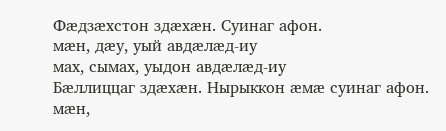Фæдзæхстон здæхæн. Суинаг афон.
мæн, дæу, уый авдæлæд-иу
мах, сымах, уыдон авдæлæд-иу
Бæллиццаг здæхæн. Нырыккон æмæ суинаг афон.
мæн,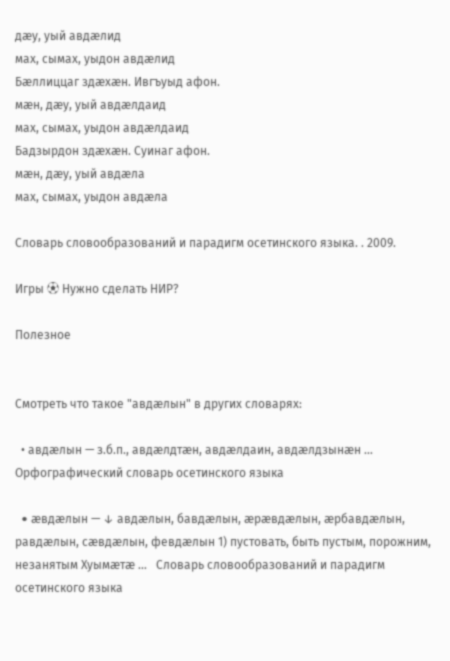дæу, уый авдæлид
мах, сымах, уыдон авдæлид
Бæллиццаг здæхæн. Ивгъуыд афон.
мæн, дæу, уый авдæлдаид
мах, сымах, уыдон авдæлдаид
Бадзырдон здæхæн. Суинаг афон.
мæн, дæу, уый авдæла
мах, сымах, уыдон авдæла

Словарь словообразований и парадигм осетинского языка. . 2009.

Игры ⚽ Нужно сделать НИР?

Полезное


Смотреть что такое "авдæлын" в других словарях:

  • авдæлын — з.б.п., авдæлдтæн, авдæлдаин, авдæлдзынæн …   Орфографический словарь осетинского языка

  • æвдæлын — ↓ авдæлын, бавдæлын, æрæвдæлын, æрбавдæлын, равдæлын, сæвдæлын, февдæлын 1) пустовать, быть пустым, порожним, незанятым Хуымæтæ …   Словарь словообразований и парадигм осетинского языка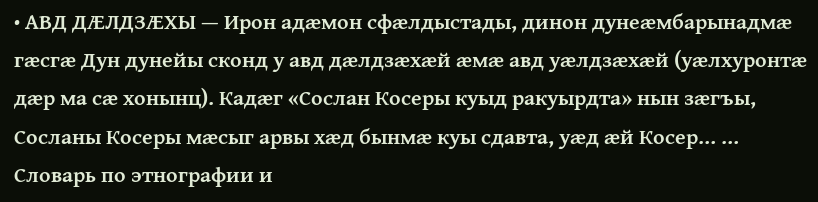• АВД ДÆЛДЗÆХЫ — Ирон адæмон сфæлдыстады, динон дунеæмбарынадмæ гæсгæ Дун дунейы сконд у авд дæлдзæхæй æмæ авд уæлдзæхæй (уæлхуронтæ дæр ма сæ хонынц). Кадæг «Сослан Косеры куыд ракуырдта» нын зæгъы, Сосланы Косеры мæсыг арвы хæд бынмæ куы сдавта, уæд æй Косер… …   Словарь по этнографии и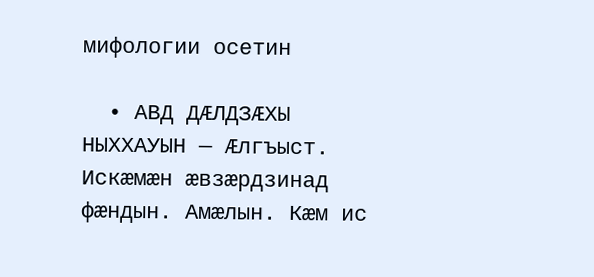мифологии осетин

  • АВД ДÆЛДЗÆХЫ НЫХХАУЫН — Æлгъыст. Искæмæн æвзæрдзинад фæндын. Амæлын. Кæм ис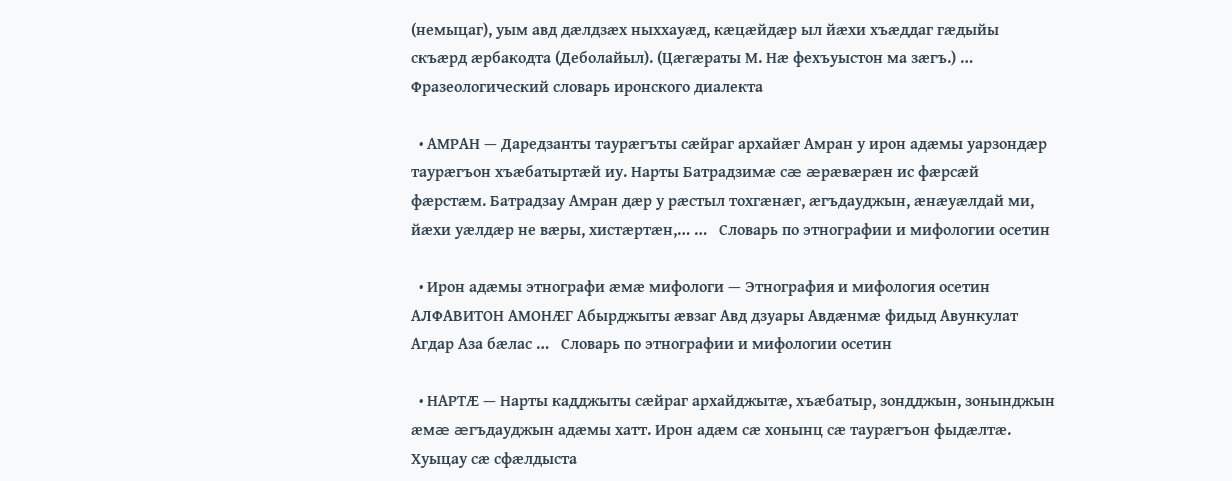(немыцаг), уым авд дæлдзæх ныххауæд, кæцæйдæр ыл йæхи хъæддаг гæдыйы скъæрд æрбакодта (Деболайыл). (Цæгæраты М. Нæ фехъуыстон ма зæгъ.) …   Фразеологический словарь иронского диалекта

  • АМРАН — Даредзанты таурæгъты сæйраг архайæг Амран у ирон адæмы уарзондæр таурæгъон хъæбатыртæй иу. Нарты Батрадзимæ сæ æрæвæрæн ис фæрсæй фæрстæм. Батрадзау Амран дæр у рæстыл тохгæнæг, æгъдауджын, æнæуæлдай ми, йæхи уæлдæр не вæры, хистæртæн,… …   Словарь по этнографии и мифологии осетин

  • Ирон адæмы этнографи æмæ мифологи — Этнография и мифология осетин АЛФАВИТОН АМОНÆГ Абырджыты æвзаг Авд дзуары Авдæнмæ фидыд Авункулат Агдар Аза бæлас …   Словарь по этнографии и мифологии осетин

  • НАРТÆ — Нарты кадджыты сæйраг архайджытæ, хъæбатыр, зондджын, зонынджын æмæ æгъдауджын адæмы хатт. Ирон адæм сæ хонынц сæ таурæгъон фыдæлтæ. Хуыцау сæ сфæлдыста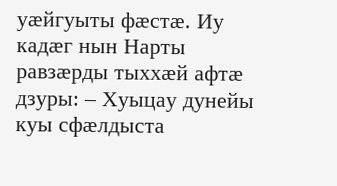уæйгуыты фæстæ. Иу кадæг нын Нарты равзæрды тыххæй афтæ дзуры: – Хуыцау дунейы куы сфæлдыста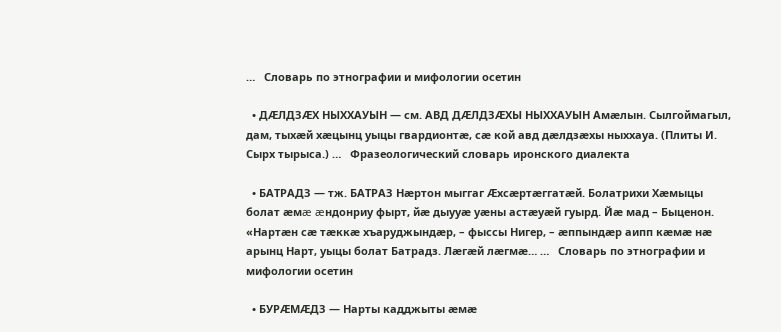…   Словарь по этнографии и мифологии осетин

  • ДÆЛДЗÆХ НЫХХАУЫН — см. АВД ДÆЛДЗÆХЫ НЫХХАУЫН Амæлын. Сылгоймагыл, дам, тыхæй хæцынц уыцы гвардионтæ, сæ кой авд дæлдзæхы ныххауа. (Плиты И. Сырх тырыса.) …   Фразеологический словарь иронского диалекта

  • БАТРАДЗ — тж. БАТРАЗ Нæртон мыггаг Æхсæртæггатæй. Болатрихи Хæмыцы болат æмæ æндонриу фырт, йæ дыууæ уæны астæуæй гуырд. Йæ мад – Быценон. «Нартæн сæ тæккæ хъаруджындæр, – фыссы Нигер, – æппындæр аипп кæмæ нæ арынц Нарт, уыцы болат Батрадз. Лæгæй лæгмæ… …   Словарь по этнографии и мифологии осетин

  • БУРÆМÆДЗ — Нарты кадджыты æмæ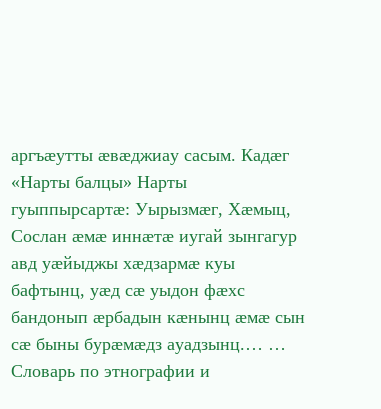аргъæутты æвæджиау сасым. Кадæг «Нарты балцы» Нарты гуыппырсартæ: Уырызмæг, Хæмыц, Сослан æмæ иннæтæ иугай зынгагур авд уæйыджы хæдзармæ куы бафтынц, уæд сæ уыдон фæхс бандонып æрбадын кæнынц æмæ сын сæ быны бурæмæдз ауадзынц.… …   Словарь по этнографии и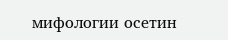мифологии осетин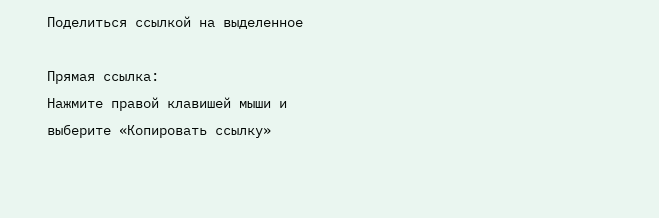Поделиться ссылкой на выделенное

Прямая ссылка:
Нажмите правой клавишей мыши и выберите «Копировать ссылку»